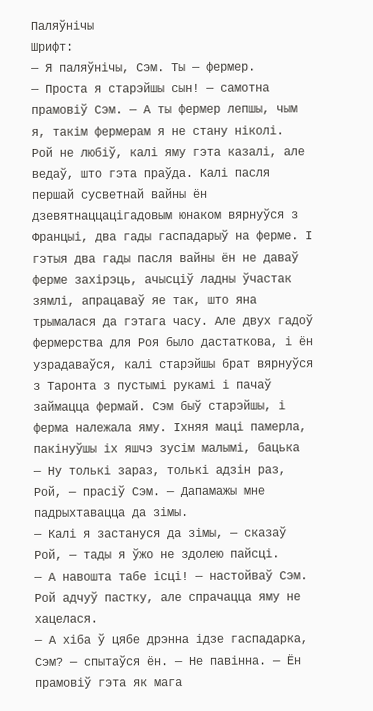Паляўнічы
Шрифт:
— Я паляўнічы, Сэм. Ты — фермер.
— Проста я старэйшы сын! — самотна прамовіў Сэм. — А ты фермер лепшы, чым я, такім фермерам я не стану ніколі.
Рой не любіў, калі яму гэта казалі, але ведаў, што гэта праўда. Калі пасля першай сусветнай вайны ён дзевятнаццацігадовым юнаком вярнуўся з Францыі, два гады гаспадарыў на ферме. І гэтыя два гады пасля вайны ён не даваў ферме захірэць, ачысціў ладны ўчастак зямлі, апрацаваў яе так, што яна трымалася да гэтага часу. Але двух гадоў фермерства для Роя было дастаткова, і ён узрадаваўся, калі старэйшы брат вярнуўся з Таронта з пустымі рукамі і пачаў займацца фермай. Сэм быў старэйшы, і ферма належала яму. Іхняя маці памерла, пакінуўшы іх яшчэ зусім малымі, бацька
— Ну толькі зараз, толькі адзін раз, Рой, — прасіў Сэм. — Дапамажы мне падрыхтавацца да зімы.
— Калі я застануся да зімы, — сказаў Рой, — тады я ўжо не здолею пайсці.
— А навошта табе ісці! — настойваў Сэм.
Рой адчуў пастку, але спрачацца яму не хацелася.
— А хіба ў цябе дрэнна ідзе гаспадарка, Сэм? — спытаўся ён. — Не павінна. — Ён прамовіў гэта як мага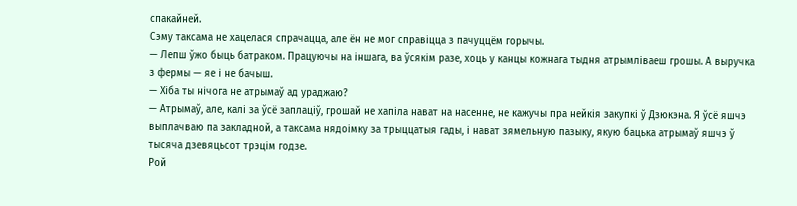спакайней.
Сэму таксама не хацелася спрачацца, але ён не мог справіцца з пачуццём горычы.
— Лепш ўжо быць батраком. Працуючы на іншага, ва ўсякім разе, хоць у канцы кожнага тыдня атрымліваеш грошы. А выручка з фермы — яе і не бачыш.
— Хіба ты нічога не атрымаў ад ураджаю?
— Атрымаў, але, калі за ўсё заплаціў, грошай не хапіла нават на насенне, не кажучы пра нейкія закупкі ў Дзюкэна. Я ўсё яшчэ выплачваю па закладной, а таксама нядоімку за трыццатыя гады, і нават зямельную пазыку, якую бацька атрымаў яшчэ ў тысяча дзевяцьсот трэцім годзе.
Рой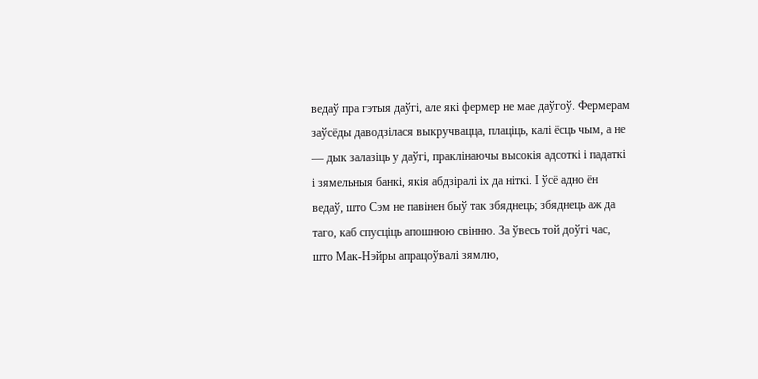ведаў пра гэтыя даўгі, але які фермер не мае даўгоў. Фермерам заўсёды даводзілася выкручвацца, плаціць, калі ёсць чым, а не — дык залазіць у даўгі, праклінаючы высокія адсоткі і падаткі і зямельныя банкі, якія абдзіралі іх да ніткі. І ўсё адно ён ведаў, што Сэм не павінен быў так збяднець; збяднець аж да таго, каб спусціць апошнюю свінню. За ўвесь той доўгі час, што Мак-Нэйры апрацоўвалі зямлю,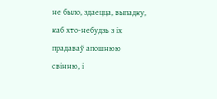не было, здаецца, выпадку, каб хто-небудзь з іх прадаваў апошнюю свінню, і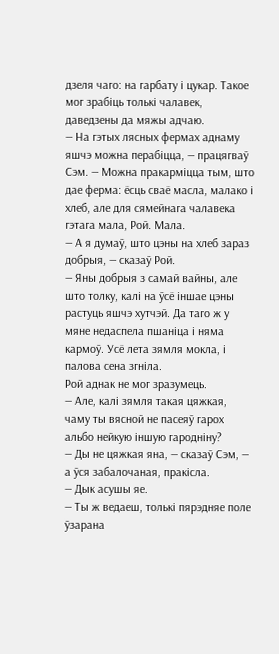дзеля чаго: на гарбату і цукар. Такое мог зрабіць толькі чалавек, даведзены да мяжы адчаю.
— На гэтых лясных фермах аднаму яшчэ можна перабіцца, — працягваў Сэм. — Можна пракарміцца тым, што дае ферма: ёсць сваё масла, малако і хлеб, але для сямейнага чалавека гэтага мала, Рой. Мала.
— А я думаў, што цэны на хлеб зараз добрыя, — сказаў Рой.
— Яны добрыя з самай вайны, але што толку, калі на ўсё іншае цэны растуць яшчэ хутчэй. Да таго ж у мяне недаспела пшаніца і няма кармоў. Усё лета зямля мокла, і палова сена згніла.
Рой аднак не мог зразумець.
— Але, калі зямля такая цяжкая, чаму ты вясной не пасеяў гарох альбо нейкую іншую гародніну?
— Ды не цяжкая яна, — сказаў Сэм, — а ўся забалочаная, пракісла.
— Дык асушы яе.
— Ты ж ведаеш, толькі пярэдняе поле ўзарана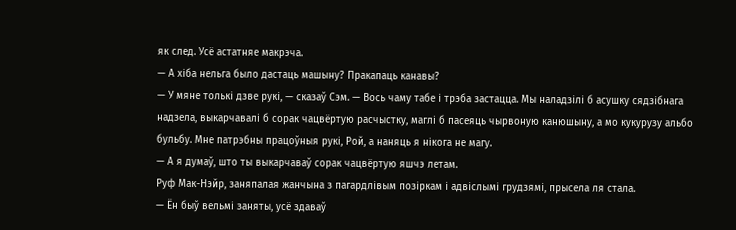як след. Усё астатняе макрэча.
— А хіба нельга было дастаць машыну? Пракапаць канавы?
— У мяне толькі дзве рукі, — сказаў Сэм. — Вось чаму табе і трэба застацца. Мы наладзілі б асушку сядзібнага надзела, выкарчавалі б сорак чацвёртую расчыстку, маглі б пасеяць чырвоную канюшыну, а мо кукурузу альбо бульбу. Мне патрэбны працоўныя рукі, Рой, а наняць я нікога не магу.
— А я думаў, што ты выкарчаваў сорак чацвёртую яшчэ летам.
Руф Мак-Нэйр, заняпалая жанчына з пагардлівым позіркам і адвіслымі грудзямі, прысела ля стала.
— Ён быў вельмі заняты, усё здаваў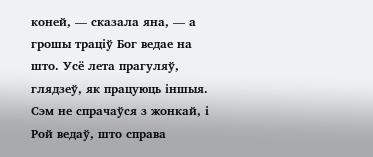коней, — сказала яна, — а грошы траціў Бог ведае на што. Усё лета прагуляў, глядзеў, як працуюць іншыя.
Сэм не спрачаўся з жонкай, і Рой ведаў, што справа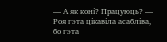— А як коні? Працуюць? — Роя гэта цікавіла асабліва, бо гэта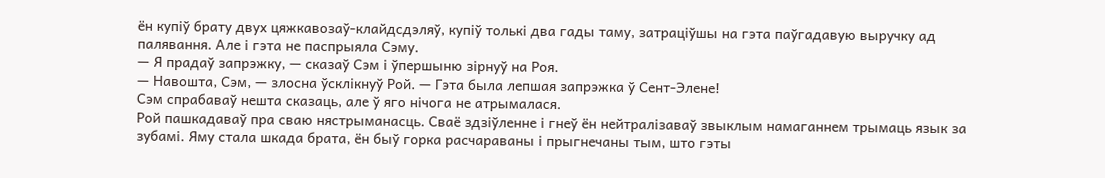ён купіў брату двух цяжкавозаў-клайдсдэляў, купіў толькі два гады таму, затраціўшы на гэта паўгадавую выручку ад палявання. Але і гэта не паспрыяла Сэму.
— Я прадаў запрэжку, — сказаў Сэм і ўпершыню зірнуў на Роя.
— Навошта, Сэм, — злосна ўсклікнуў Рой. — Гэта была лепшая запрэжка ў Сент-Элене!
Сэм спрабаваў нешта сказаць, але ў яго нічога не атрымалася.
Рой пашкадаваў пра сваю нястрыманасць. Сваё здзіўленне і гнеў ён нейтралізаваў звыклым намаганнем трымаць язык за зубамі. Яму стала шкада брата, ён быў горка расчараваны і прыгнечаны тым, што гэты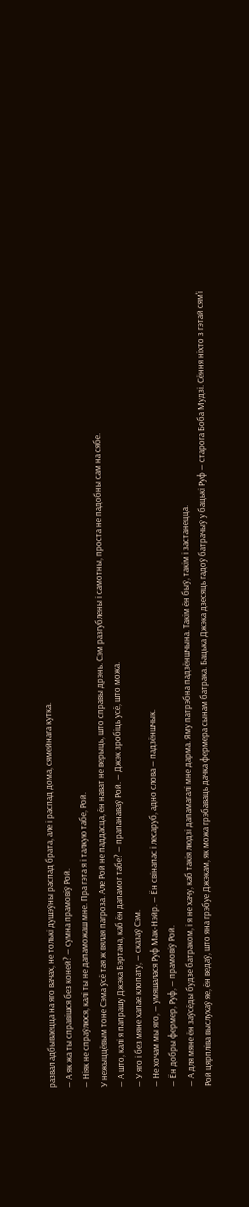развал адбываецца на яго вачах, не толькі душэўны распад брата, але і распад дома, сямейнага кутка.
— А як жа ты справішся без коней? — сумна прамовіў Рой.
— Ніяк не спраўлюся, калі ты не дапаможаш мне. Пра гэта я і талкую табе, Рой.
У нежыццёвым тоне Сэма ўсё тая ж вялая пагроза. Але Рой не паддасца, ён нават не верыць, што справы дрэнь. Сэм разгублены і самотны, проста не падобны сам на сябе.
— А што, калі я папрашу Джэка Бэртана, каб ён дапамог табе? — прапанаваў Рой. — Джэк зробіць усё, што можа.
— У яго і без мяне хапае клопату, — сказаў Сэм.
— Не хочам мы яго, — умяшалася Руф Мак-Нэйр. — Ён свінапас і лесаруб, адно слова — падзёншчык.
— Ён добры фермер, Руф, — прамовіў Рой.
— А для мяне ён заўсёды будзе батраком, і я не хачу, каб такія людзі дапамагалі мне дарма. Яму патрэбна падзёншчына. Такім ён быў, такім і застанецца.
Рой цярпліва выслухаў яе, ён ведаў, што яна грэбуе Джэкам, як можа грэбаваць дачка фермера сынам батрака. Бацька Джэка дзесяць гадоў батрачыў у бацькі Руф — старога Боба Мудзі. Сёння ніхто з гэтай сям'і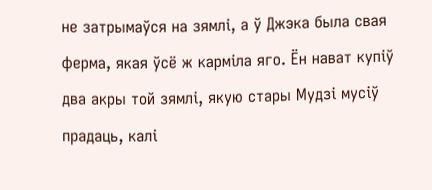не затрымаўся на зямлі, а ў Джэка была свая ферма, якая ўсё ж карміла яго. Ён нават купіў два акры той зямлі, якую стары Мудзі мусіў прадаць, калі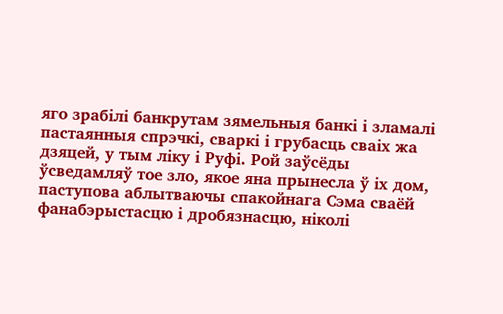яго зрабілі банкрутам зямельныя банкі і зламалі пастаянныя спрэчкі, сваркі і грубасць сваіх жа дзяцей, у тым ліку і Руфі. Рой заўсёды ўсведамляў тое зло, якое яна прынесла ў іх дом, паступова аблытваючы спакойнага Сэма сваёй фанабэрыстасцю і дробязнасцю, ніколі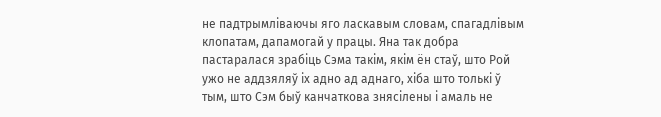не падтрымліваючы яго ласкавым словам, спагадлівым клопатам, дапамогай у працы. Яна так добра пастаралася зрабіць Сэма такім, якім ён стаў, што Рой ужо не аддзяляў іх адно ад аднаго, хіба што толькі ў тым, што Сэм быў канчаткова знясілены і амаль не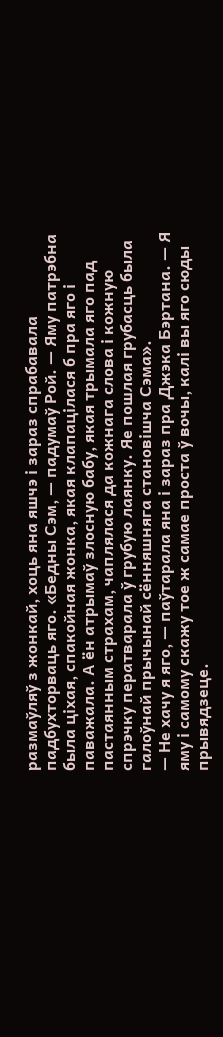размаўляў з жонкай, хоць яна яшчэ і зараз спрабавала падбухторваць яго. «Бедны Сэм, — падумаў Рой. — Яму патрэбна была ціхая, спакойная жонка, якая клапацілася б пра яго і паважала. А ён атрымаў злосную бабу, якая трымала яго пад пастаянным страхам, чаплялася да кожнага слова і кожную спрэчку ператварала ў грубую лаянку. Яе пошлая грубасць была галоўнай прычынай сённяшняга становішча Сэма».
— Не хачу я яго, — паўтарала яна і зараз пра Джэка Бэртана. — Я яму і самому скажу тое ж самае проста ў вочы, калі вы яго сюды прывядзеце.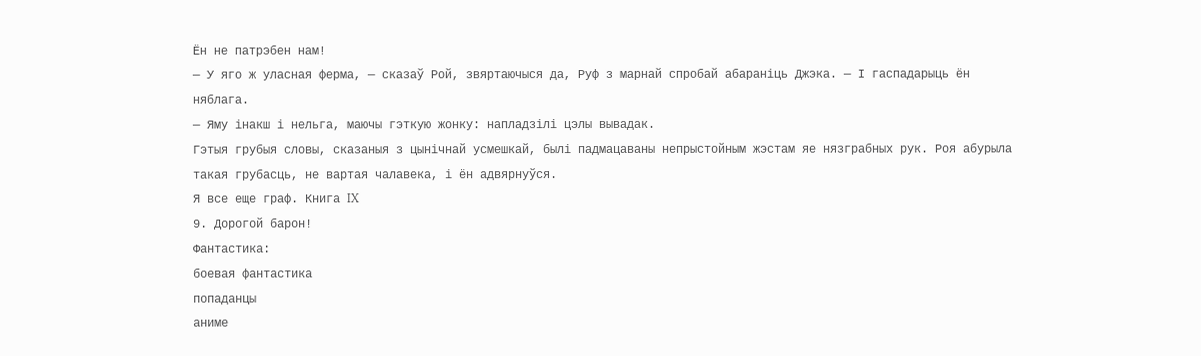Ён не патрэбен нам!
— У яго ж уласная ферма, — сказаў Рой, звяртаючыся да, Руф з марнай спробай абараніць Джэка. — І гаспадарыць ён няблага.
— Яму інакш і нельга, маючы гэткую жонку: напладзілі цэлы вывадак.
Гэтыя грубыя словы, сказаныя з цынічнай усмешкай, былі падмацаваны непрыстойным жэстам яе нязграбных рук. Роя абурыла такая грубасць, не вартая чалавека, і ён адвярнуўся.
Я все еще граф. Книга IX
9. Дорогой барон!
Фантастика:
боевая фантастика
попаданцы
аниме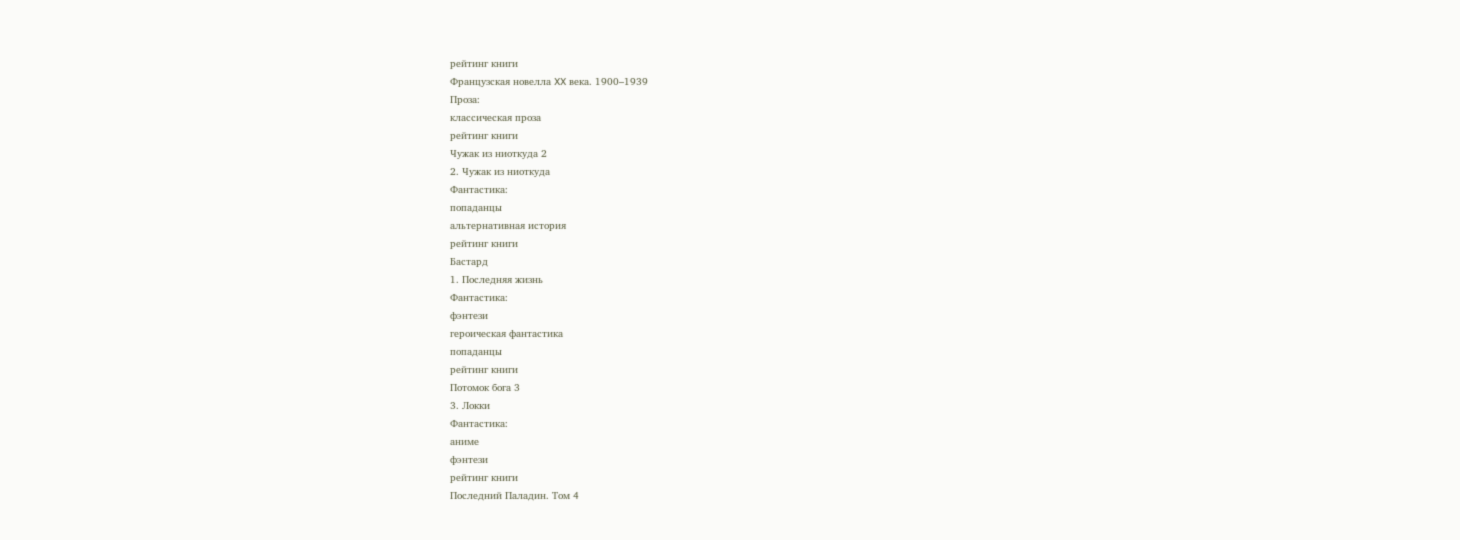рейтинг книги
Французская новелла XX века. 1900–1939
Проза:
классическая проза
рейтинг книги
Чужак из ниоткуда 2
2. Чужак из ниоткуда
Фантастика:
попаданцы
альтернативная история
рейтинг книги
Бастард
1. Последняя жизнь
Фантастика:
фэнтези
героическая фантастика
попаданцы
рейтинг книги
Потомок бога 3
3. Локки
Фантастика:
аниме
фэнтези
рейтинг книги
Последний Паладин. Том 4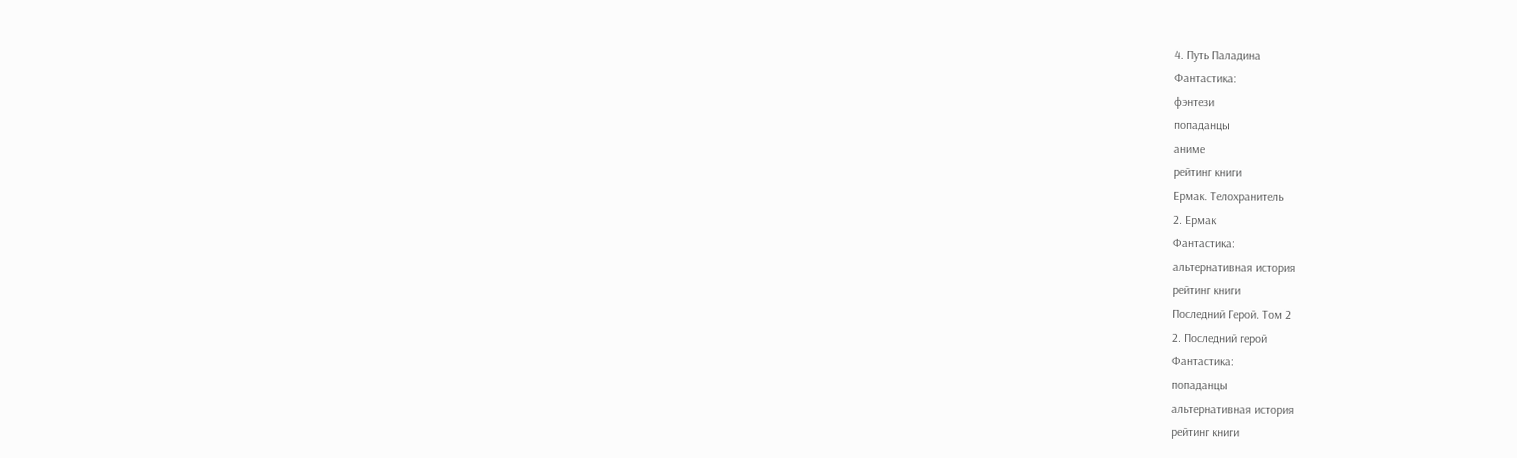4. Путь Паладина
Фантастика:
фэнтези
попаданцы
аниме
рейтинг книги
Ермак. Телохранитель
2. Ермак
Фантастика:
альтернативная история
рейтинг книги
Последний Герой. Том 2
2. Последний герой
Фантастика:
попаданцы
альтернативная история
рейтинг книги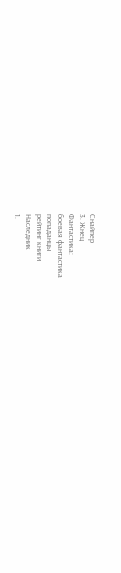Снайпер
3. Жнец
Фантастика:
боевая фантастика
попаданцы
рейтинг книги
Наследник
1.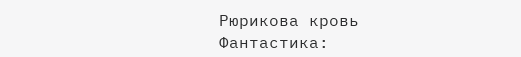Рюрикова кровь
Фантастика: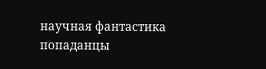научная фантастика
попаданцы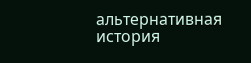альтернативная история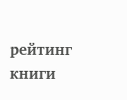рейтинг книги